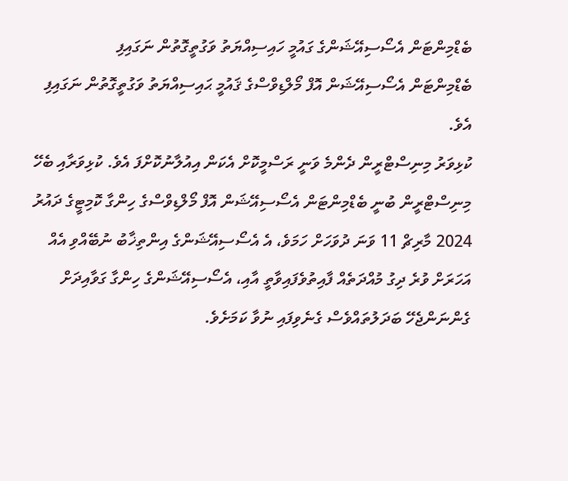ބެޑްމިންޓަން އެސޯސިއޭޝަންގެ ގައުމީ ހައިސިއްޔަތު ވަގުތީގޮތުން ނަގައިފި
ބެޑްމިންޓަން އެސޯސިއޭޝަން އޮފް މޯލްޑިވްސްގެ ޤައުމީ ޙައިސިއްޔަތު ވަގުތީގޮތުން ނަގައިފި އެވެ.
ކުޅިވަރު މިނިސްޓްރީން ދެންމެ ވަނީ ރަސްމީކޮށް އެކަން އިއުލާނުކޮށްފަ އެވެ. ކުޅިވަރާއި ބެހޭ މިނިސްޓްރީން ބުނީ ބެޑްމިންޓަން އެސޯސިއޭޝަން އޮފް މޯލްޑިވްސްގެ ހިންގާ ކޮމިޓީގެ ދައުރު 2024 މާރިޗް 11 ވަނަ ދުވަހަށް ހަމަވެ، އެ އެސޯސިއޭޝަންގެ އިންތިޚާބު ނުބޭއްވި އެއް އަހަރަށް ވުރެ ދިގު މުއްދަތެއް ފާއިތުވެފައިވާތީ އާއި، އެސޯސިއޭޝަންގެ ހިންގާ ގަވާއިދަށް ގެންނަންޖެހޭ ބަދަލުތައްވެސް ގެނެވިފައި ނުވާ ކަމަށެވެ.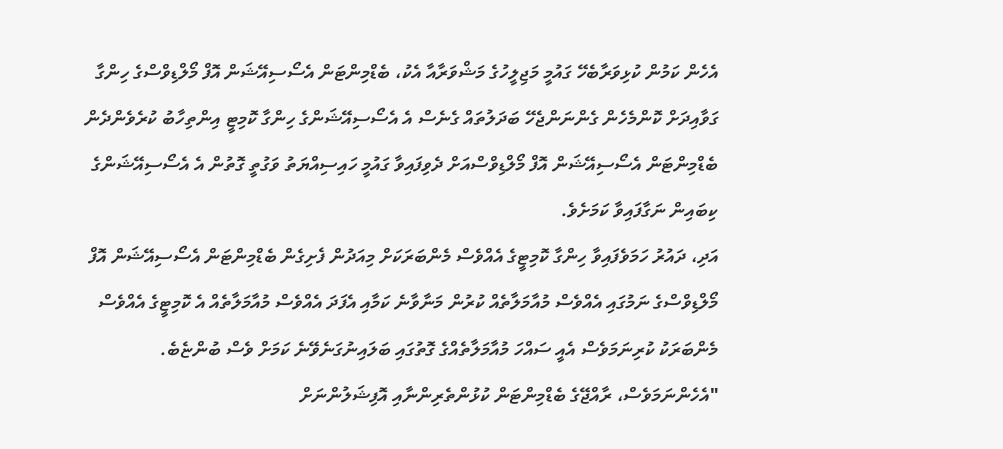އެހެން ކަމުން ކުޅިވަރާބެހޭ ގައުމީ މަޖިލީހުގެ މަޝްވަރާއާ އެކު، ބެޑްމިންޓަން އެސޯސިއޭޝަން އޮފް މޯލްޑިވްސްގެ ހިންގާ ގަވާއިދަށް ކޮންމެހެން ގެންނަންޖެހޭ ބަދަލުތައް ގެނެސް އެ އެސޯސިއޭޝަންގެ ހިންގާ ކޮމިޓީ އިންތިހާބު ކުރެވެންދެން ބެޑްމިންޓަން އެސޯސިއޭޝަން އޮފް މޯލްޑިވްސްއަށް ދެވިފައިވާ ގައުމީ ހައިސިއްޔަތު ވަގުތީ ގޮތުން އެ އެސޯސިއޭޝަންގެ ކިބައިން ނަގާފައިވާ ކަމަށެވެ.
އަދި، ދައުރު ހަމަވެފައިވާ ހިންގާ ކޮމިޓީގެ އެއްވެސް މެންބަރަކަށް މިއަދުން ފެށިގެން ބެޑްމިންޓަން އެސޯސިއޭޝަން އޮފް މޯލްޑިވްސްގެ ނަމުގައި އެއްވެސް މުއާމަލާތެއް ކުރުން މަނާވާނެ ކަމާއި އެފަދަ އެއްވެސް މުއާމަލާތެއް އެ ކޮމިޓީގެ އެއްވެސް މެންބަރަކު ކުރިނަމަވެސް އެއީ ސައްހަ މުއާމަލާތެއްގެ ގޮތުގައި ބަލައިނުގަނެވޭނެ ކަމަށް ވެސް ބުންޏެބެ.
"އެހެންނަމަވެސް، ރާއްޖޭގެ ބެޑްމިންޓަން ކުޅުންތެރިންނާއި އޮފިޝަލުންނަށް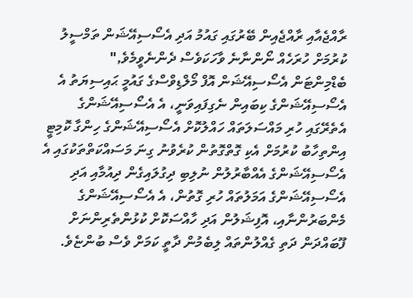ރާއްޖެއާއި ރާއްޖެއިން ބޭރުގައި ގައުމު އަދި އެސޯސިއޭޝަން ތަމްސީލު ކުރުމަށް ހުރަހެއް ނޯންނާނެ ވާހަކަވެސް ދެންނެވީމެވެ,"
ބެޑްމިންޓަން އެސޯސިއޭޝަން އޮފް މޯލްޑިވްސްގެ ގައުމީ ޙައިސިޔަތު އެ އެސޯސިއޭޝަންގެ ކިބައިން ނެގިފައިވަނީ، އެ އެސޯސިއޭޝަންގެ އެތެރޭގައި ހުރި މައްސަލަތައް ހައްލުކޮށް އެސޯސިއޭޝަންގެ ހިންގާ ކޮމިޓީ އިންތިހާބު ކުރުމަށް އެކި ގޮތްގޮތުން ކުރެވުނު ގިނަ މަސައްކަތްތަކުގައި އެ އެސޯސިއޭޝަންގެ އެއްބާރުލުން ނުލިބި ދިގުލައިގެން ދިއުމާއި އަދި އެސޯސިއޭޝަންގެ އަމަލުތައް ހުރި ގޮތުން، އެ އެސޯސިއޭޝަންގެ މެންބަރުންނާއި، އޮފިޝަލުން އަދި ހާއްސަކޮށް ކުޅުންތެރިންނަށް ފޫބައްދަން ދަތި ގެއްލުންތައް ލިބެމުން ދާތީ ކަމަށް ވެސް ބުންޏެވެ.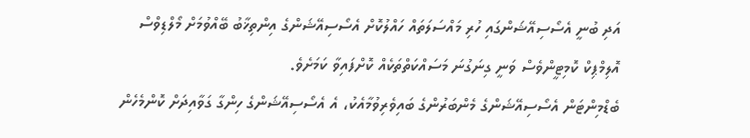އަދި ބުނީ އެސޯސިއޭޝަންގައި ހުރި މައްސަލަތައް ހައްލުކޮށް އެސޯސިއޭޝަންގެ އިންތިޚާބު ބޭއްވުމަށް މޯލްޑިވްސް އޮލިމްޕިކް ކޮމިޓީންވެސް ވަނީ ގިނަގުނަ މަސައްކަތްތަކެއް ކޮށްފައިވާ ކަމަށެވެ.
ބެޑްމިންޓަން އެސޯސިއޭޝަންގެ މެންބަރުންގެ ބައިވެރިވުމާއެކު، އެ އެސޯސިއޭޝަންގެ ހިންގާ ގަވާއިދަށް ކޮންމެހެން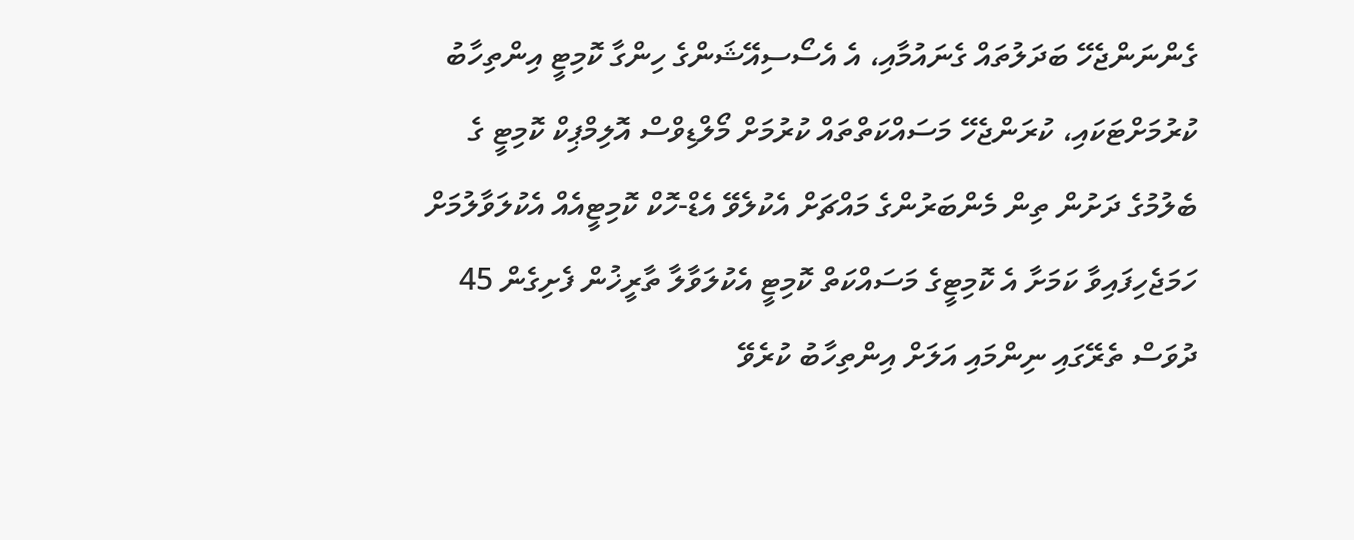ގެންނަންޖެހޭ ބަދަލުތައް ގެނައުމާއި، އެ އެސޯސިއޭޝަންގެ ހިންގާ ކޮމިޓީ އިންތިހާބު ކުރުމަށްޓަކައި، ކުރަންޖެހޭ މަސައްކަތްތައް ކުރުމަށް މޯލްޑިވްސް އޮލިމްޕިކް ކޮމިޓީ ގެ ބެލުމުގެ ދަށުން ތިން މެންބަރުންގެ މައްޗަށް އެކުލެވޭ އެޑް-ހޮކް ކޮމިޓީއެއް އެކުލަވާލުމަށް ހަމަޖެހިފައިވާ ކަމަށާ އެ ކޮމިޓީގެ މަސައްކަތް ކޮމިޓީ އެކުލަވާލާ ތާރީޚުން ފެށިގެން 45 ދުވަސް ތެރޭގައި ނިންމައި އަލަށް އިންތިހާބު ކުރެވޭ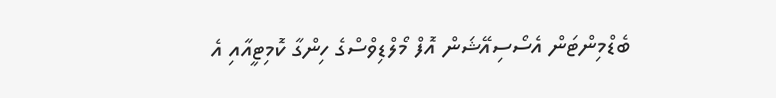ބެޑްމިންޓަން އެސޯސިއޭޝަން އޮފް މޯލްޑިވްސްގެ ހިންގާ ކޮމިޓީއާއި އެ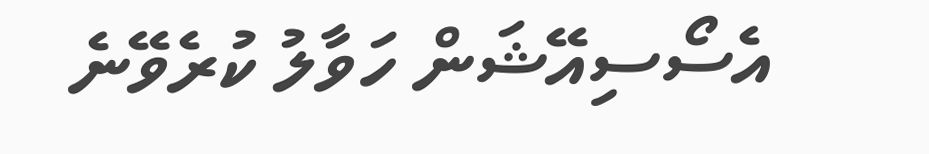އެސޯސިއޭޝަން ހަވާލު ކުރެވޭނެ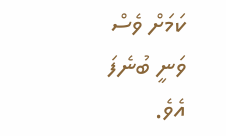ކަމަށް ވެސް ވަނީ ބުނެފަ އެވެ.